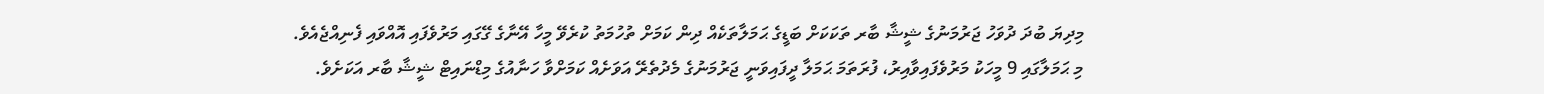މިދިޔަ ބުދަ ދުވަހު ޖަރުމަނުގެ ޝީޝާ ބާރ ތަކަކަށް ބަޑީގެ ޙަމަލާތަކެއް ދިން ކަމަށް ތުހުމަތު ކުރެވޭ މީހާ އޭނާގެ ގޭގައި މަރުވެފައި އޮއްވައި ފެނިއްޖެއެވެ.
މި ޙަމަލާގައި 9 މީހަކު މަރުވެފައިވާއިރު، ފުރަތަމަ ޙަމަލާ ދީފައިވަނީ ޖަރުމަނުގެ މެދުތެރޭ އަވަށެއް ކަމަށްވާ ހަނާއުގެ މިޑްނައިޓް ޝީޝާ ބާރ އަކަށެވެ.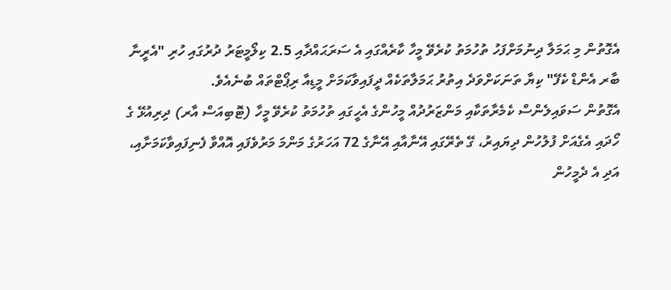އެގޮތުން މި ޙަމަލާ ދިނުމަށްފަހު ތުހުމަތު ކުރެވޭ މީހާ ކާރެއްގައި އެ ސަރަޙައްދާއި 2.5 ކިލޯމީޓަރު ދުރުގައި ހުރި "އެރީނާ ބާރ އެންޑް ކެފޭ" ކިޔާ ތަނަކަށްވަދެ އިތުރު ޙަމަލާތަކެއް ދީފައިވާކަމަށް މީޑިއާ ރިޕޯޓްތައް ބުނެއެވެ.
އެގޮތުން ސަވައިލެންސް ކެމެރާތަކާއި މަންޒަރުދުއް މީހުންގެ އެހީގައި ތުހުމަތު ކުރެވޭ މީހާ (ޓޮބިއަސް އާރ) ދިރިއުޅޭ ގެ ހޯދައި އެގެއަށް ފުލުހުން ދިޔައިރު، ގޭ ތެރޭގައި އޭނާއާއި އޭނާގެ 72 އަހަރުގެ މަންމަ މަރުވެފައި އޮއްވާ ފެނިފައިވާކަމަށާއި، އަދި އެ ދެމީހުން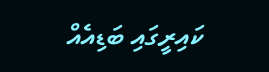ކައިރީގައި ބަޑިއެއް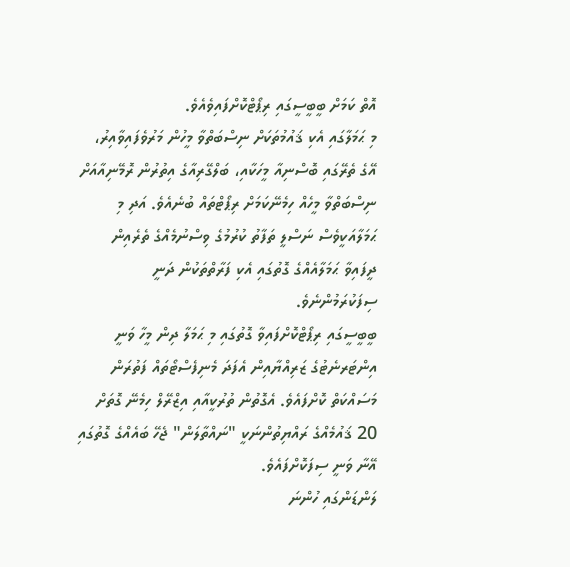އޮތް ކަމަށް ބީބީސީގައި ރިޕޯޓްކޮށްފައިވެއެވެ.
މި ޙަމަލާގައި އެކި ޤައުމުތަކަށް ނިސްބަތްވާ މީހުން މަރުވެފައިވާއިރު، އޭގެ ތެރޭގައި ބޮސްނިއާ މީހަކާއި، ބަލްގޭރިއާގެ އިތުރުން ރޮމޭނިއާއަށް ނިސްބަތްވާ މީހެއް ހިމެނޭކަމަށް ރިޕޯޓްތައް ބުނެއެވެ. އަދި މި ޙަމަލާއަކީވެސް ނަސްލީ ތަފާތު ކުރުމުގެ ވިސްނުމެއްގެ ތެރެއިން ދީފައިވާ ޙަމަލާއެއްގެ ގޮތުގައި އެކި ފަރާތްތަކުން ދަނީ ސިފަކުރަމުންނެވެ.
ބީބީސީގައި ރިޕޯޓްކޮށްފައިވާ ގޮތުގައި މި ޙަމަލާ ދިން މީހާ ވަނީ އިންޓަރނެޓުގެ ޒަރިއްޔާއިން އެފަދަ މެނިފެސްޓޯތައް ފަތުރަން މަސައްކަތް ކޮށްފައެވެ. އެގޮތުން ތުރުކީއާއި އިޒްރޭލް ހިމެނޭ ގޮތަށް 20 ޤައުމެއްގެ ރައްޔިތުންނަކީ "ނައްތާލަން" ޖެހޭ ބައެއްގެ ގޮތުގައި އޭނާ ވަނީ ސިފަކޮށްފައެވެ.
ލަންޑަންގައި ހުންނަ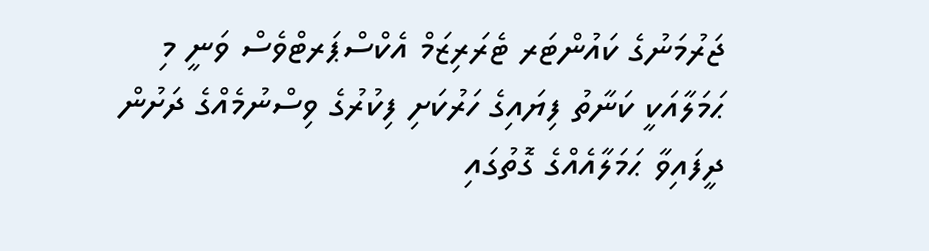ޖަރުމަނުގެ ކައުންޓަރ ޓެރަރިޒަމް އެކްސްޕަރޓްވެސް ވަނީ މި ޙަމަލާއަކީ ކަނާތު ފިޔައިގެ ހަރުކަށި ފިކުރުގެ ވިސްނުމެއްގެ ދަށުން ދީފައިވާ ޙަމަލާއެއްގެ ގޮތުގައި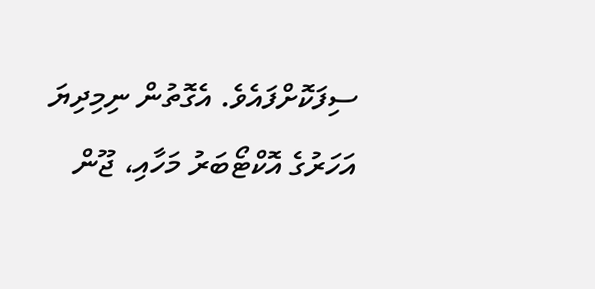ސިފަކޮށްފައެވެ. އެގޮތުން ނިމިދިޔަ އަހަރުގެ އޮކްޓޯބަރު މަހާއި، ޖޫން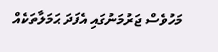މަހުވެސް ޖަރުމަނުގައި އެފަދަ ޙަމަލާތަކެއް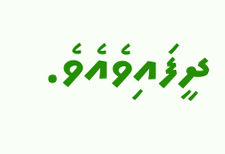ދީފައިވެއެވެ.